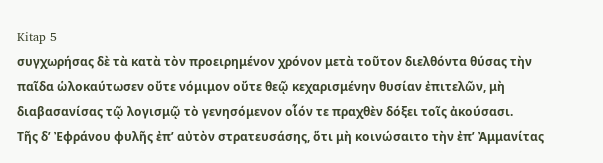Kitap 5
συγχωρήσας δὲ τὰ κατὰ τὸν προειρημένον χρόνον μετὰ τοῦτον διελθόντα θύσας τὴν παῖδα ὡλοκαύτωσεν οὔτε νόμιμον οὔτε θεῷ κεχαρισμένην θυσίαν ἐπιτελῶν, μὴ διαβασανίσας τῷ λογισμῷ τὸ γενησόμενον οἷόν τε πραχθὲν δόξει τοῖς ἀκούσασι.
Τῆς δʼ Ἐφράνου φυλῆς ἐπʼ αὐτὸν στρατευσάσης, ὅτι μὴ κοινώσαιτο τὴν ἐπʼ Ἀμμανίτας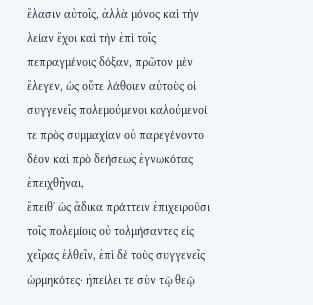ἔλασιν αὐτοῖς, ἀλλὰ μόνος καὶ τὴν λείαν ἔχοι καὶ τὴν ἐπὶ τοῖς πεπραγμένοις δόξαν, πρῶτον μὲν ἔλεγεν, ὡς οὔτε λάθοιεν αὐτοὺς οἱ συγγενεῖς πολεμούμενοι καλούμενοί τε πρὸς συμμαχίαν οὐ παρεγένοντο δέον καὶ πρὸ δεήσεως ἐγνωκότας ἐπειχθῆναι,
ἔπειθʼ ὡς ἄδικα πράττειν ἐπιχειροῦσι τοῖς πολεμίοις οὐ τολμήσαντες εἰς χεῖρας ἐλθεῖν, ἐπὶ δὲ τοὺς συγγενεῖς ὡρμηκότες· ἠπείλει τε σὺν τῷ θεῷ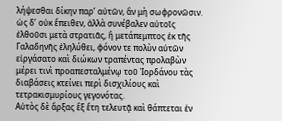λήψεσθαι δίκην παρʼ αὐτῶν, ἂν μὴ σωφρονῶσιν.
ὡς δʼ οὐκ ἔπειθεν, ἀλλὰ συνέβαλεν αὐτοῖς ἐλθοῦσι μετὰ στρατιᾶς, ἣ μετάπεμπτος ἐκ τῆς Γαλαδηνῆς ἐληλύθει, φόνον τε πολὺν αὐτῶν εἰργάσατο καὶ διώκων τραπέντας προλαβὼν μέρει τινὶ προαπεσταλμένῳ τοῦ Ἰορδάνου τὰς διαβάσεις κτείνει περὶ δισχιλίους καὶ τετρακισμυρίους γεγονότας.
Αὐτὸς δὲ ἄρξας ἓξ ἔτη τελευτᾷ καὶ θάπτεται ἐν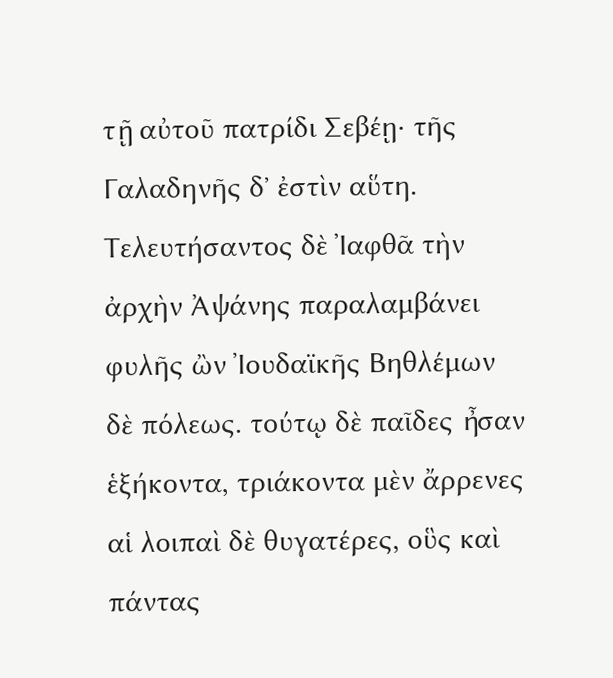τῇ αὐτοῦ πατρίδι Σεβέῃ· τῆς Γαλαδηνῆς δʼ ἐστὶν αὕτη.
Τελευτήσαντος δὲ Ἰαφθᾶ τὴν ἀρχὴν Ἀψάνης παραλαμβάνει φυλῆς ὢν Ἰουδαϊκῆς Βηθλέμων δὲ πόλεως. τούτῳ δὲ παῖδες ἦσαν ἑξήκοντα, τριάκοντα μὲν ἄρρενες αἱ λοιπαὶ δὲ θυγατέρες, οὓς καὶ πάντας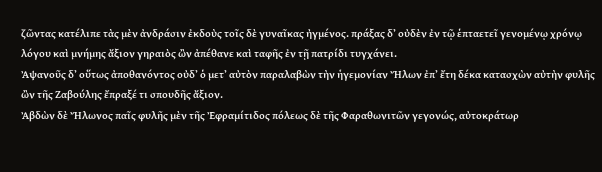ζῶντας κατέλιπε τὰς μὲν ἀνδράσιν ἐκδοὺς τοῖς δὲ γυναῖκας ἠγμένος. πράξας δʼ οὐδὲν ἐν τῷ ἑπταετεῖ γενομένῳ χρόνῳ λόγου καὶ μνήμης ἄξιον γηραιὸς ὢν ἀπέθανε καὶ ταφῆς ἐν τῇ πατρίδι τυγχάνει.
Ἀψανοῦς δʼ οὕτως ἀποθανόντος οὐδʼ ὁ μετʼ αὐτὸν παραλαβὼν τὴν ἡγεμονίαν Ἤλων ἐπʼ ἔτη δέκα κατασχὼν αὐτὴν φυλῆς ὢν τῆς Ζαβούλης ἔπραξέ τι σπουδῆς ἄξιον.
Ἀβδὼν δὲ Ἤλωνος παῖς φυλῆς μὲν τῆς Ἐφραμίτιδος πόλεως δὲ τῆς Φαραθωνιτῶν γεγονώς, αὐτοκράτωρ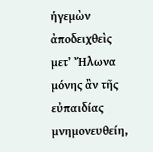ἡγεμὼν ἀποδειχθεὶς μετʼ Ἤλωνα μόνης ἂν τῆς εὐπαιδίας μνημονευθείη,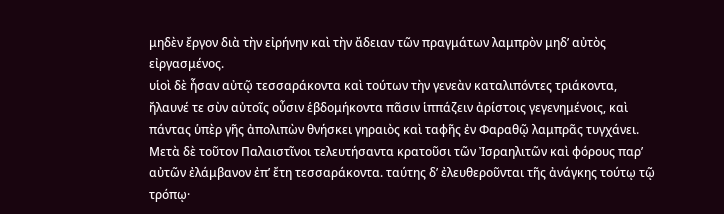μηδὲν ἔργον διὰ τὴν εἰρήνην καὶ τὴν ἄδειαν τῶν πραγμάτων λαμπρὸν μηδʼ αὐτὸς εἰργασμένος.
υἱοὶ δὲ ἦσαν αὐτῷ τεσσαράκοντα καὶ τούτων τὴν γενεὰν καταλιπόντες τριάκοντα, ἤλαυνέ τε σὺν αὐτοῖς οὖσιν ἑβδομήκοντα πᾶσιν ἱππάζειν ἀρίστοις γεγενημένοις, καὶ πάντας ὑπὲρ γῆς ἀπολιπὼν θνήσκει γηραιὸς καὶ ταφῆς ἐν Φαραθῷ λαμπρᾶς τυγχάνει.
Μετὰ δὲ τοῦτον Παλαιστῖνοι τελευτήσαντα κρατοῦσι τῶν Ἰσραηλιτῶν καὶ φόρους παρʼ αὐτῶν ἐλάμβανον ἐπʼ ἔτη τεσσαράκοντα. ταύτης δʼ ἐλευθεροῦνται τῆς ἀνάγκης τούτῳ τῷ τρόπῳ·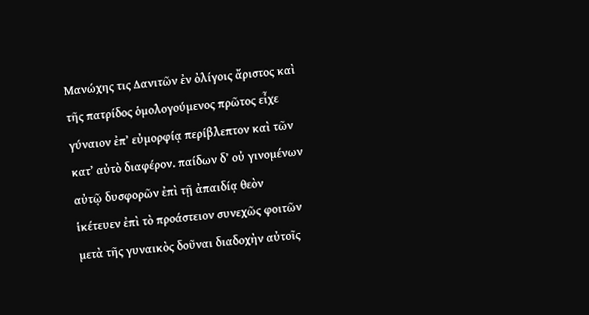Μανώχης τις Δανιτῶν ἐν ὀλίγοις ἄριστος καὶ τῆς πατρίδος ὁμολογούμενος πρῶτος εἶχε γύναιον ἐπʼ εὐμορφίᾳ περίβλεπτον καὶ τῶν κατʼ αὐτὸ διαφέρον. παίδων δʼ οὐ γινομένων αὐτῷ δυσφορῶν ἐπὶ τῇ ἀπαιδίᾳ θεὸν ἱκέτευεν ἐπὶ τὸ προάστειον συνεχῶς φοιτῶν μετὰ τῆς γυναικὸς δοῦναι διαδοχὴν αὐτοῖς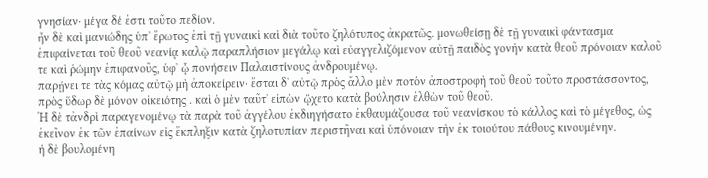γνησίαν· μέγα δέ ἐστι τοῦτο πεδίον.
ἦν δὲ καὶ μανιώδης ὑπʼ ἔρωτος ἐπὶ τῇ γυναικὶ καὶ διὰ τοῦτο ζηλότυπος ἀκρατῶς. μονωθείσῃ δὲ τῇ γυναικὶ φάντασμα ἐπιφαίνεται τοῦ θεοῦ νεανίᾳ καλῷ παραπλήσιον μεγάλῳ καὶ εὐαγγελιζόμενον αὐτῇ παιδὸς γονὴν κατὰ θεοῦ πρόνοιαν καλοῦ τε καὶ ῥώμην ἐπιφανοῦς, ὑφʼ ᾧ πονήσειν Παλαιστίνους ἀνδρουμένῳ.
παρῄνει τε τὰς κόμας αὐτῷ μὴ ἀποκείρειν· ἔσται δʼ αὐτῷ πρὸς ἄλλο μὲν ποτὸν ἀποστροφὴ τοῦ θεοῦ τοῦτο προστάσσοντος, πρὸς ὕδωρ δὲ μόνον οἰκειότης . καὶ ὁ μὲν ταῦτʼ εἰπὼν ᾤχετο κατὰ βούλησιν ἐλθὼν τοῦ θεοῦ.
Ἡ δὲ τἀνδρὶ παραγενομένῳ τὰ παρὰ τοῦ ἀγγέλου ἐκδιηγήσατο ἐκθαυμάζουσα τοῦ νεανίσκου τὸ κάλλος καὶ τὸ μέγεθος, ὡς ἐκεῖνον ἐκ τῶν ἐπαίνων εἰς ἔκπληξιν κατὰ ζηλοτυπίαν περιστῆναι καὶ ὑπόνοιαν τὴν ἐκ τοιούτου πάθους κινουμένην.
ἡ δὲ βουλομένη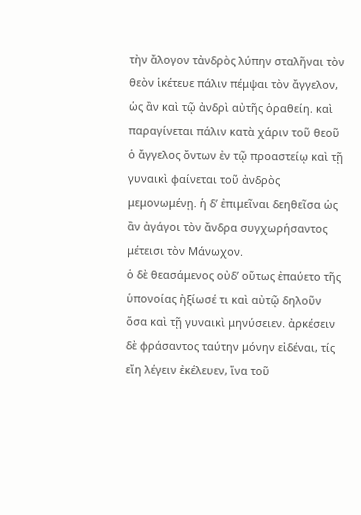τὴν ἄλογον τἀνδρὸς λύπην σταλῆναι τὸν θεὸν ἱκέτευε πάλιν πέμψαι τὸν ἄγγελον, ὡς ἂν καὶ τῷ ἀνδρὶ αὐτῆς ὁραθείη. καὶ παραγίνεται πάλιν κατὰ χάριν τοῦ θεοῦ ὁ ἄγγελος ὄντων ἐν τῷ προαστείῳ καὶ τῇ γυναικὶ φαίνεται τοῦ ἀνδρὸς μεμονωμένῃ. ἡ δʼ ἐπιμεῖναι δεηθεῖσα ὡς ἂν ἀγάγοι τὸν ἄνδρα συγχωρήσαντος μέτεισι τὸν Μάνωχον.
ὁ δὲ θεασάμενος οὐδʼ οὕτως ἐπαύετο τῆς ὑπονοίας ἠξίωσέ τι καὶ αὐτῷ δηλοῦν ὅσα καὶ τῇ γυναικὶ μηνύσειεν. ἀρκέσειν δὲ φράσαντος ταύτην μόνην εἰδέναι, τίς εἴη λέγειν ἐκέλευεν, ἵνα τοῦ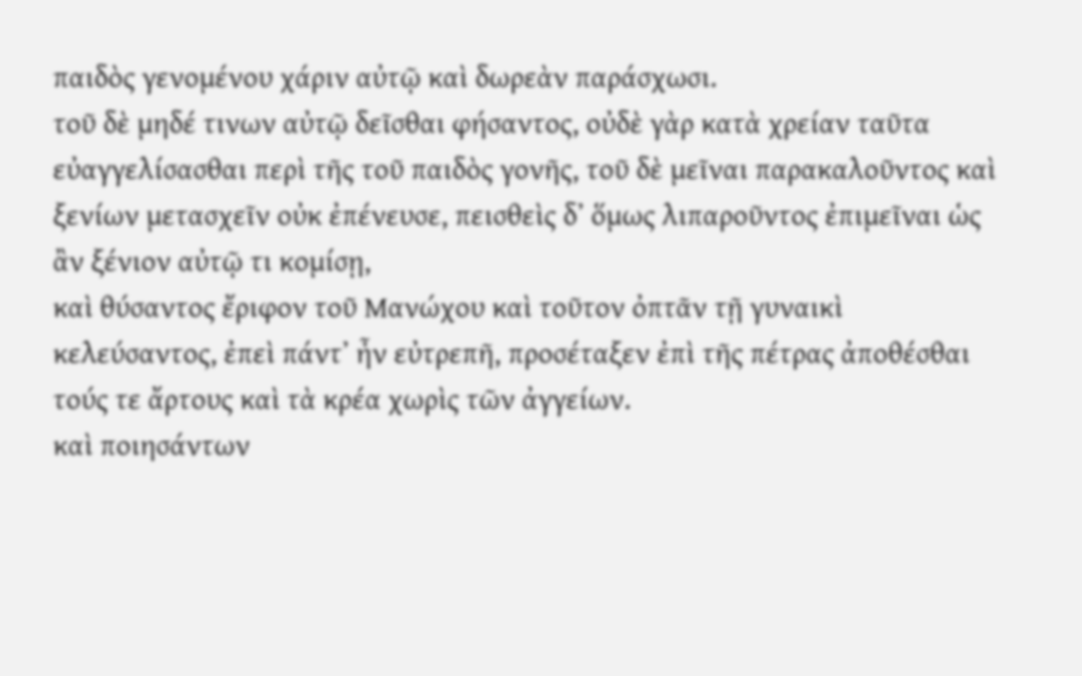παιδὸς γενομένου χάριν αὐτῷ καὶ δωρεὰν παράσχωσι.
τοῦ δὲ μηδέ τινων αὐτῷ δεῖσθαι φήσαντος, οὐδὲ γὰρ κατὰ χρείαν ταῦτα εὐαγγελίσασθαι περὶ τῆς τοῦ παιδὸς γονῆς, τοῦ δὲ μεῖναι παρακαλοῦντος καὶ ξενίων μετασχεῖν οὐκ ἐπένευσε, πεισθεὶς δʼ ὅμως λιπαροῦντος ἐπιμεῖναι ὡς ἂν ξένιον αὐτῷ τι κομίσῃ,
καὶ θύσαντος ἔριφον τοῦ Μανώχου καὶ τοῦτον ὀπτᾶν τῇ γυναικὶ κελεύσαντος, ἐπεὶ πάντʼ ἦν εὐτρεπῆ, προσέταξεν ἐπὶ τῆς πέτρας ἀποθέσθαι τούς τε ἄρτους καὶ τὰ κρέα χωρὶς τῶν ἀγγείων.
καὶ ποιησάντων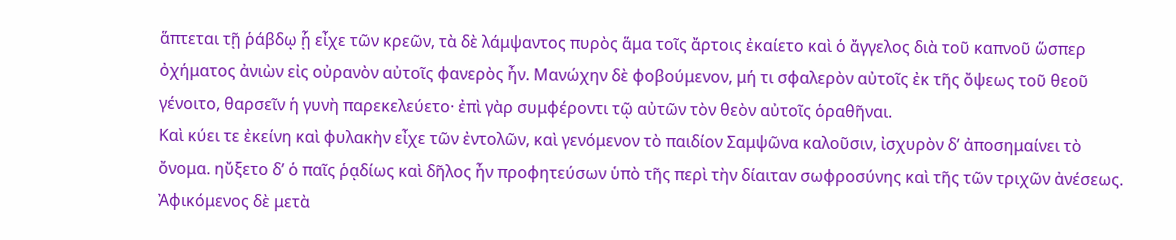ἅπτεται τῇ ῥάβδῳ ᾗ εἶχε τῶν κρεῶν, τὰ δὲ λάμψαντος πυρὸς ἅμα τοῖς ἄρτοις ἐκαίετο καὶ ὁ ἄγγελος διὰ τοῦ καπνοῦ ὥσπερ ὀχήματος ἀνιὼν εἰς οὐρανὸν αὐτοῖς φανερὸς ἦν. Μανώχην δὲ φοβούμενον, μή τι σφαλερὸν αὐτοῖς ἐκ τῆς ὄψεως τοῦ θεοῦ γένοιτο, θαρσεῖν ἡ γυνὴ παρεκελεύετο· ἐπὶ γὰρ συμφέροντι τῷ αὐτῶν τὸν θεὸν αὐτοῖς ὁραθῆναι.
Καὶ κύει τε ἐκείνη καὶ φυλακὴν εἶχε τῶν ἐντολῶν, καὶ γενόμενον τὸ παιδίον Σαμψῶνα καλοῦσιν, ἰσχυρὸν δʼ ἀποσημαίνει τὸ ὄνομα. ηὔξετο δʼ ὁ παῖς ῥᾳδίως καὶ δῆλος ἦν προφητεύσων ὑπὸ τῆς περὶ τὴν δίαιταν σωφροσύνης καὶ τῆς τῶν τριχῶν ἀνέσεως.
Ἀφικόμενος δὲ μετὰ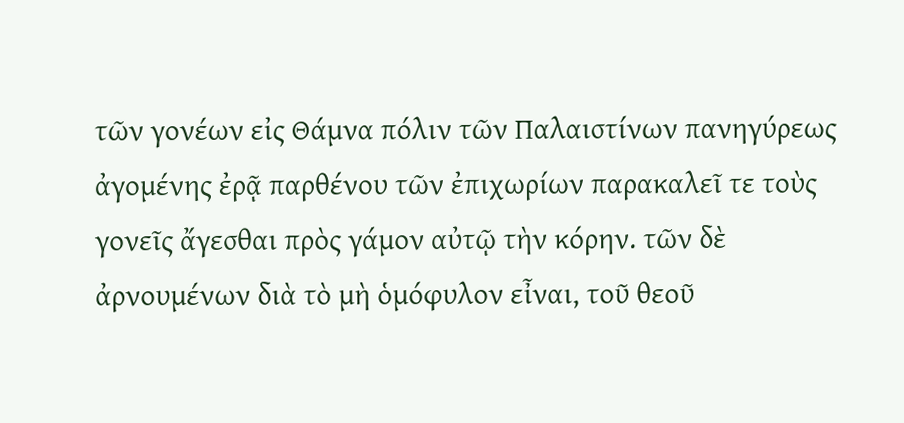τῶν γονέων εἰς Θάμνα πόλιν τῶν Παλαιστίνων πανηγύρεως ἀγομένης ἐρᾷ παρθένου τῶν ἐπιχωρίων παρακαλεῖ τε τοὺς γονεῖς ἄγεσθαι πρὸς γάμον αὐτῷ τὴν κόρην. τῶν δὲ ἀρνουμένων διὰ τὸ μὴ ὁμόφυλον εἶναι, τοῦ θεοῦ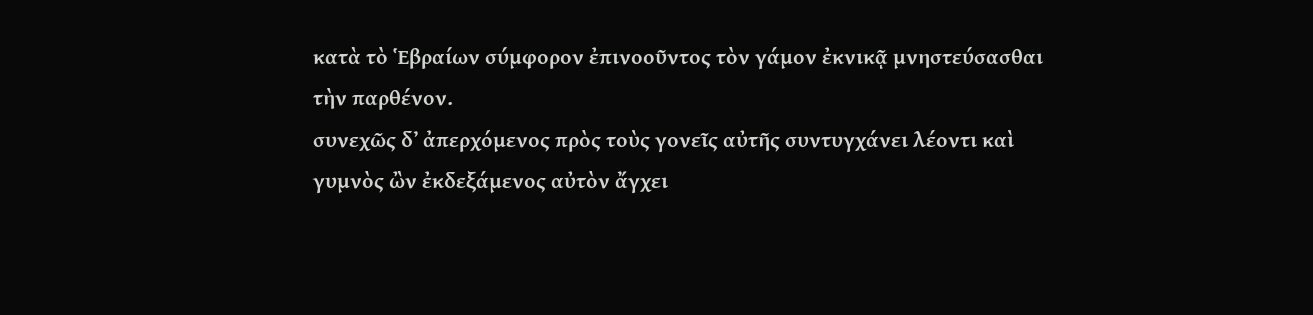κατὰ τὸ Ἑβραίων σύμφορον ἐπινοοῦντος τὸν γάμον ἐκνικᾷ μνηστεύσασθαι τὴν παρθένον.
συνεχῶς δʼ ἀπερχόμενος πρὸς τοὺς γονεῖς αὐτῆς συντυγχάνει λέοντι καὶ γυμνὸς ὢν ἐκδεξάμενος αὐτὸν ἄγχει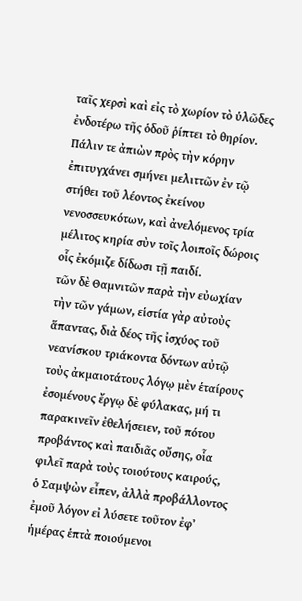ταῖς χερσὶ καὶ εἰς τὸ χωρίον τὸ ὑλῶδες ἐνδοτέρω τῆς ὁδοῦ ῥίπτει τὸ θηρίον.
Πάλιν τε ἀπιὼν πρὸς τὴν κόρην ἐπιτυγχάνει σμήνει μελιττῶν ἐν τῷ στήθει τοῦ λέοντος ἐκείνου νενοσσευκότων, καὶ ἀνελόμενος τρία μέλιτος κηρία σὺν τοῖς λοιποῖς δώροις οἷς ἐκόμιζε δίδωσι τῇ παιδί.
τῶν δὲ Θαμνιτῶν παρὰ τὴν εὐωχίαν τὴν τῶν γάμων, εἱστία γὰρ αὐτοὺς ἅπαντας, διὰ δέος τῆς ἰσχύος τοῦ νεανίσκου τριάκοντα δόντων αὐτῷ τοὺς ἀκμαιοτάτους λόγῳ μὲν ἑταίρους ἐσομένους ἔργῳ δὲ φύλακας, μή τι παρακινεῖν ἐθελήσειεν, τοῦ πότου προβάντος καὶ παιδιᾶς οὔσης, οἷα φιλεῖ παρὰ τοὺς τοιούτους καιρούς,
ὁ Σαμψὼν εἶπεν, ἀλλὰ προβάλλοντος ἐμοῦ λόγον εἰ λύσετε τοῦτον ἐφʼ ἡμέρας ἑπτὰ ποιούμενοι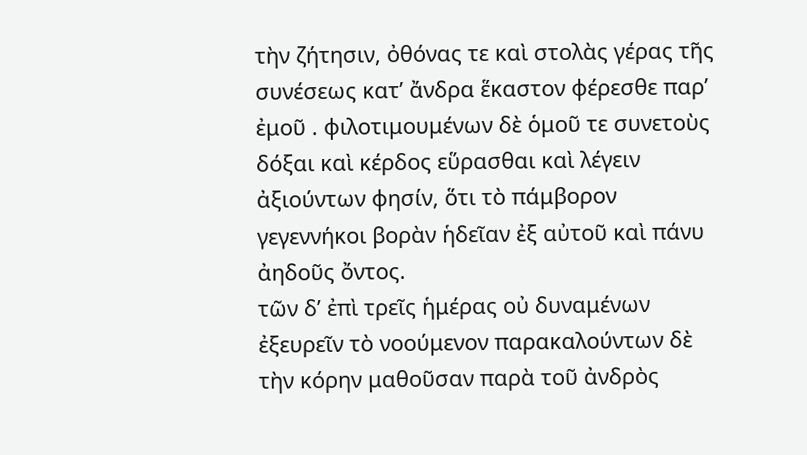τὴν ζήτησιν, ὀθόνας τε καὶ στολὰς γέρας τῆς συνέσεως κατʼ ἄνδρα ἕκαστον φέρεσθε παρʼ ἐμοῦ . φιλοτιμουμένων δὲ ὁμοῦ τε συνετοὺς δόξαι καὶ κέρδος εὕρασθαι καὶ λέγειν ἀξιούντων φησίν, ὅτι τὸ πάμβορον γεγεννήκοι βορὰν ἡδεῖαν ἐξ αὐτοῦ καὶ πάνυ ἀηδοῦς ὄντος.
τῶν δʼ ἐπὶ τρεῖς ἡμέρας οὐ δυναμένων ἐξευρεῖν τὸ νοούμενον παρακαλούντων δὲ τὴν κόρην μαθοῦσαν παρὰ τοῦ ἀνδρὸς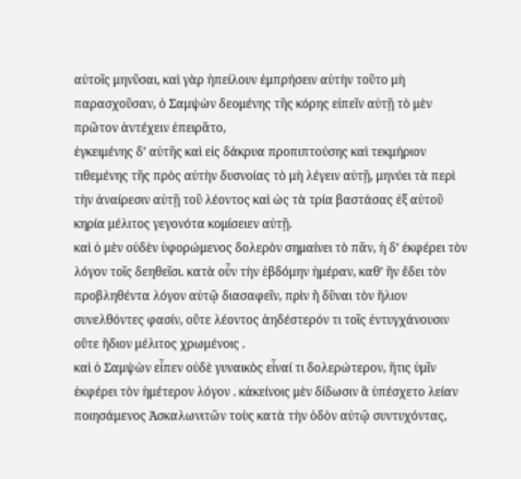αὐτοῖς μηνῦσαι, καὶ γὰρ ἠπείλουν ἐμπρήσειν αὐτὴν τοῦτο μὴ παρασχοῦσαν, ὁ Σαμψὼν δεομένης τῆς κόρης εἰπεῖν αὐτῇ τὸ μὲν πρῶτον ἀντέχειν ἐπειρᾶτο,
ἐγκειμένης δʼ αὐτῆς καὶ εἰς δάκρυα προπιπτούσης καὶ τεκμήριον τιθεμένης τῆς πρὸς αὐτὴν δυσνοίας τὸ μὴ λέγειν αὐτῇ, μηνύει τὰ περὶ τὴν ἀναίρεσιν αὐτῇ τοῦ λέοντος καὶ ὡς τὰ τρία βαστάσας ἐξ αὐτοῦ κηρία μέλιτος γεγονότα κομίσειεν αὐτῇ.
καὶ ὁ μὲν οὐδὲν ὑφορώμενος δολερὸν σημαίνει τὸ πᾶν, ἡ δʼ ἐκφέρει τὸν λόγον τοῖς δεηθεῖσι. κατὰ οὖν τὴν ἑβδόμην ἡμέραν, καθʼ ἣν ἔδει τὸν προβληθέντα λόγον αὐτῷ διασαφεῖν, πρὶν ἢ δῦναι τὸν ἥλιον συνελθόντες φασίν, οὔτε λέοντος ἀηδέστερόν τι τοῖς ἐντυγχάνουσιν οὔτε ἥδιον μέλιτος χρωμένοις .
καὶ ὁ Σαμψὼν εἶπεν οὐδὲ γυναικὸς εἶναί τι δολερώτερον, ἥτις ὑμῖν ἐκφέρει τὸν ἡμέτερον λόγον . κἀκείνοις μὲν δίδωσιν ἃ ὑπέσχετο λείαν ποιησάμενος Ἀσκαλωνιτῶν τοὺς κατὰ τὴν ὁδὸν αὐτῷ συντυχόντας,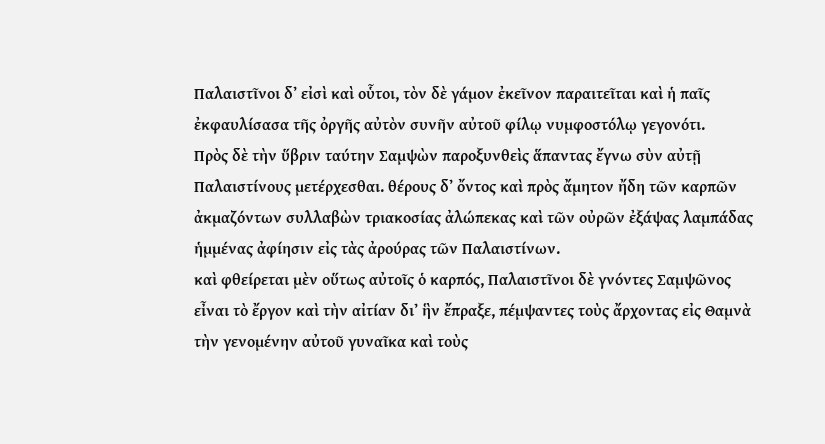Παλαιστῖνοι δʼ εἰσὶ καὶ οὗτοι, τὸν δὲ γάμον ἐκεῖνον παραιτεῖται καὶ ἡ παῖς ἐκφαυλίσασα τῆς ὀργῆς αὐτὸν συνῆν αὐτοῦ φίλῳ νυμφοστόλῳ γεγονότι.
Πρὸς δὲ τὴν ὕβριν ταύτην Σαμψὼν παροξυνθεὶς ἅπαντας ἔγνω σὺν αὐτῇ Παλαιστίνους μετέρχεσθαι. θέρους δʼ ὄντος καὶ πρὸς ἄμητον ἤδη τῶν καρπῶν ἀκμαζόντων συλλαβὼν τριακοσίας ἀλώπεκας καὶ τῶν οὐρῶν ἐξάψας λαμπάδας ἡμμένας ἀφίησιν εἰς τὰς ἀρούρας τῶν Παλαιστίνων.
καὶ φθείρεται μὲν οὕτως αὐτοῖς ὁ καρπός, Παλαιστῖνοι δὲ γνόντες Σαμψῶνος εἶναι τὸ ἔργον καὶ τὴν αἰτίαν διʼ ἣν ἔπραξε, πέμψαντες τοὺς ἄρχοντας εἰς Θαμνὰ τὴν γενομένην αὐτοῦ γυναῖκα καὶ τοὺς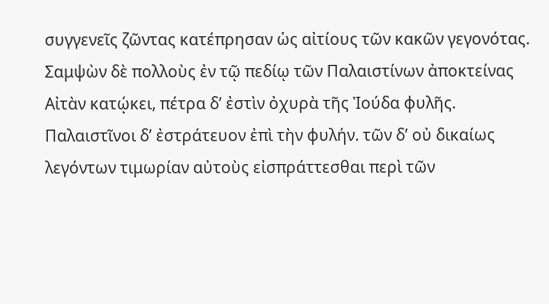συγγενεῖς ζῶντας κατέπρησαν ὡς αἰτίους τῶν κακῶν γεγονότας.
Σαμψὼν δὲ πολλοὺς ἐν τῷ πεδίῳ τῶν Παλαιστίνων ἀποκτείνας Αἰτὰν κατῴκει, πέτρα δʼ ἐστὶν ὀχυρὰ τῆς Ἰούδα φυλῆς. Παλαιστῖνοι δʼ ἐστράτευον ἐπὶ τὴν φυλήν. τῶν δʼ οὐ δικαίως λεγόντων τιμωρίαν αὐτοὺς εἰσπράττεσθαι περὶ τῶν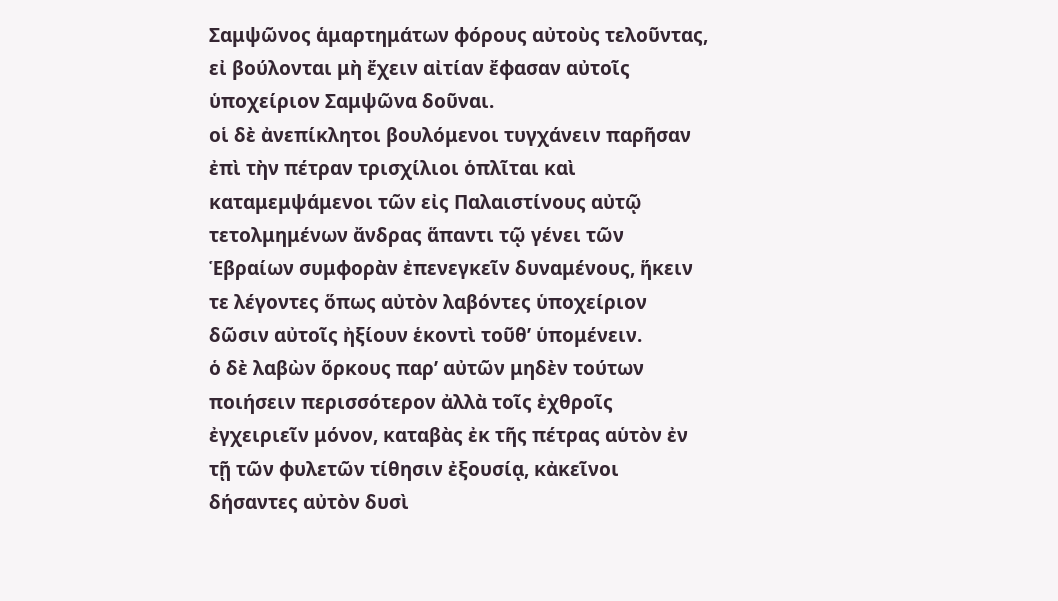Σαμψῶνος ἁμαρτημάτων φόρους αὐτοὺς τελοῦντας, εἰ βούλονται μὴ ἔχειν αἰτίαν ἔφασαν αὐτοῖς ὑποχείριον Σαμψῶνα δοῦναι.
οἱ δὲ ἀνεπίκλητοι βουλόμενοι τυγχάνειν παρῆσαν ἐπὶ τὴν πέτραν τρισχίλιοι ὁπλῖται καὶ καταμεμψάμενοι τῶν εἰς Παλαιστίνους αὐτῷ τετολμημένων ἄνδρας ἅπαντι τῷ γένει τῶν Ἑβραίων συμφορὰν ἐπενεγκεῖν δυναμένους, ἥκειν τε λέγοντες ὅπως αὐτὸν λαβόντες ὑποχείριον δῶσιν αὐτοῖς ἠξίουν ἑκοντὶ τοῦθʼ ὑπομένειν.
ὁ δὲ λαβὼν ὅρκους παρʼ αὐτῶν μηδὲν τούτων ποιήσειν περισσότερον ἀλλὰ τοῖς ἐχθροῖς ἐγχειριεῖν μόνον, καταβὰς ἐκ τῆς πέτρας αὑτὸν ἐν τῇ τῶν φυλετῶν τίθησιν ἐξουσίᾳ, κἀκεῖνοι δήσαντες αὐτὸν δυσὶ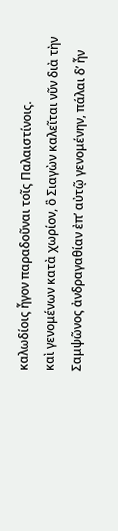καλωδίοις ἦγον παραδοῦναι τοῖς Παλαιστίνοις.
καὶ γενομένων κατὰ χωρίον, ὃ Σιαγὼν καλεῖται νῦν διὰ τὴν Σαμψῶνος ἀνδραγαθίαν ἐπʼ αὐτῷ γενομένην, πάλαι δʼ ἦν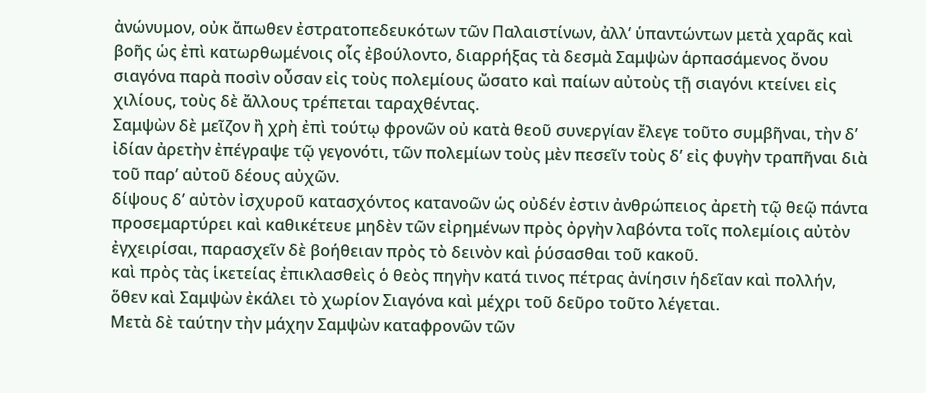ἀνώνυμον, οὐκ ἄπωθεν ἐστρατοπεδευκότων τῶν Παλαιστίνων, ἀλλʼ ὑπαντώντων μετὰ χαρᾶς καὶ βοῆς ὡς ἐπὶ κατωρθωμένοις οἷς ἐβούλοντο, διαρρήξας τὰ δεσμὰ Σαμψὼν ἁρπασάμενος ὄνου σιαγόνα παρὰ ποσὶν οὖσαν εἰς τοὺς πολεμίους ὤσατο καὶ παίων αὐτοὺς τῇ σιαγόνι κτείνει εἰς χιλίους, τοὺς δὲ ἄλλους τρέπεται ταραχθέντας.
Σαμψὼν δὲ μεῖζον ἢ χρὴ ἐπὶ τούτῳ φρονῶν οὐ κατὰ θεοῦ συνεργίαν ἔλεγε τοῦτο συμβῆναι, τὴν δʼ ἰδίαν ἀρετὴν ἐπέγραψε τῷ γεγονότι, τῶν πολεμίων τοὺς μὲν πεσεῖν τοὺς δʼ εἰς φυγὴν τραπῆναι διὰ τοῦ παρʼ αὐτοῦ δέους αὐχῶν.
δίψους δʼ αὐτὸν ἰσχυροῦ κατασχόντος κατανοῶν ὡς οὐδέν ἐστιν ἀνθρώπειος ἀρετὴ τῷ θεῷ πάντα προσεμαρτύρει καὶ καθικέτευε μηδὲν τῶν εἰρημένων πρὸς ὀργὴν λαβόντα τοῖς πολεμίοις αὐτὸν ἐγχειρίσαι, παρασχεῖν δὲ βοήθειαν πρὸς τὸ δεινὸν καὶ ῥύσασθαι τοῦ κακοῦ.
καὶ πρὸς τὰς ἱκετείας ἐπικλασθεὶς ὁ θεὸς πηγὴν κατά τινος πέτρας ἀνίησιν ἡδεῖαν καὶ πολλήν, ὅθεν καὶ Σαμψὼν ἐκάλει τὸ χωρίον Σιαγόνα καὶ μέχρι τοῦ δεῦρο τοῦτο λέγεται.
Μετὰ δὲ ταύτην τὴν μάχην Σαμψὼν καταφρονῶν τῶν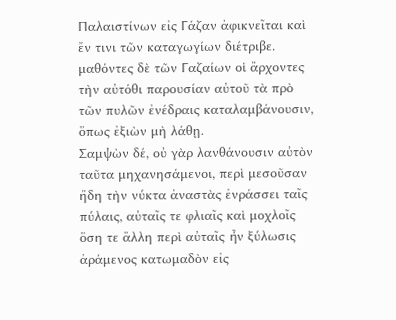Παλαιστίνων εἰς Γάζαν ἀφικνεῖται καὶ ἔν τινι τῶν καταγωγίων διέτριβε. μαθόντες δὲ τῶν Γαζαίων οἱ ἄρχοντες τὴν αὐτόθι παρουσίαν αὐτοῦ τὰ πρὸ τῶν πυλῶν ἐνέδραις καταλαμβάνουσιν, ὅπως ἐξιὼν μὴ λάθῃ.
Σαμψὼν δέ, οὐ γὰρ λανθάνουσιν αὐτὸν ταῦτα μηχανησάμενοι, περὶ μεσοῦσαν ἤδη τὴν νύκτα ἀναστὰς ἐνράσσει ταῖς πύλαις, αὐταῖς τε φλιαῖς καὶ μοχλοῖς ὅση τε ἄλλη περὶ αὐταῖς ἦν ξύλωσις ἀράμενος κατωμαδὸν εἰς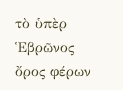τὸ ὑπὲρ Ἑβρῶνος ὄρος φέρων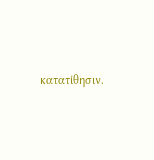κατατίθησιν.